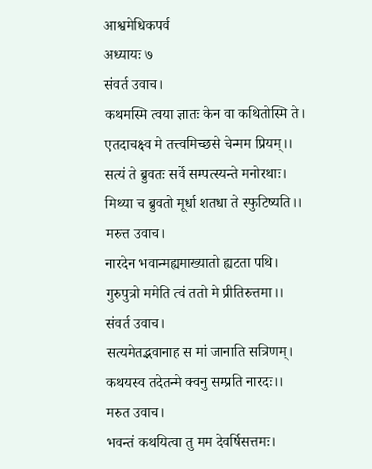आश्वमेधिकपर्व
अध्यायः ७
संवर्त उवाच।
कथमस्मि त्वया ज्ञातः केन वा कथितोस्मि ते।
एतदाचक्ष्व मे तत्त्वमिच्छसे चेन्मम प्रियम्।।
सत्यं ते ब्रुवतः सर्वे सम्पत्स्यन्ते मनोरथाः।
मिथ्या च ब्रुवतो मूर्धा शतधा ते स्फुटिष्यति।।
मरुत्त उवाच।
नारदेन भवान्मह्यमाख्यातो ह्यटता पथि।
गुरुपुत्रो ममेति त्वं ततो मे प्रीतिरुत्तमा।।
संवर्त उवाच।
सत्यमेतद्भवानाह स मां जानाति सत्रिणम्।
कथयस्व तदेतन्मे क्वनु सम्प्रति नारदः।।
मरुत उवाच।
भवन्तं कथयित्वा तु मम देवर्षिसत्तमः।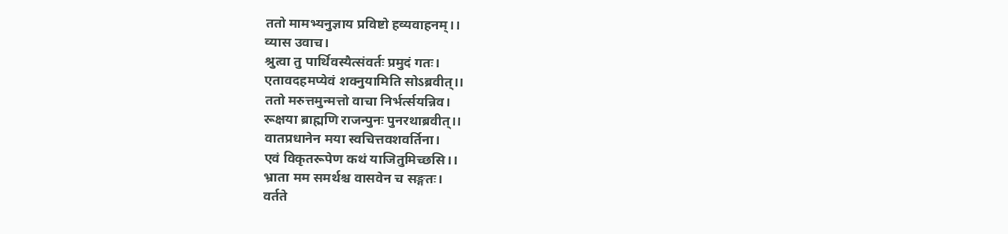ततो मामभ्यनुज्ञाय प्रविष्टो हव्यवाहनम्।।
व्यास उवाच।
श्रुत्वा तु पार्थिवस्यैत्संवर्तः प्रमुदं गतः।
एतावदहमप्येवं शक्नुयामिति सोऽब्रवीत्।।
ततो मरुत्तमुन्मत्तो वाचा निर्भर्त्सयन्निव।
रूक्षया ब्राह्मणि राजन्पुनः पुनरथाब्रवीत्।।
वातप्रधानेन मया स्वचित्तवशवर्तिना।
एवं विकृतरूपेण कथं याजितुमिच्छसि।।
भ्राता मम समर्थश्च वासवेन च सङ्गतः।
वर्तते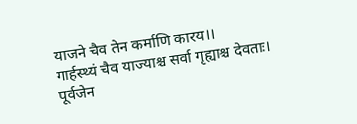याजने चैव तेन कर्माणि कारय।।
गार्हस्थ्यं चैव याज्याश्च सर्वा गृह्याश्च देवताः।
पूर्वजेन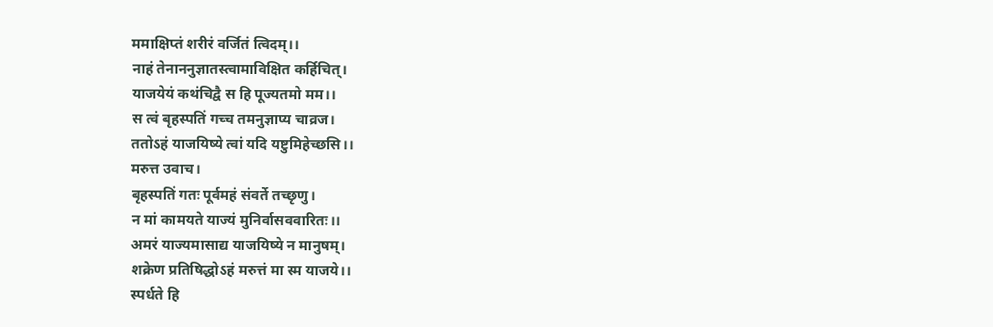ममाक्षिप्तं शरीरं वर्जितं त्विदम्।।
नाहं तेनाननुज्ञातस्त्वामाविक्षित कर्हिचित्।
याजयेयं कथंचिद्वै स हि पूज्यतमो मम।।
स त्वं बृहस्पतिं गच्च तमनुज्ञाप्य चाव्रज।
ततोऽहं याजयिष्ये त्वां यदि यष्टुमिहेच्छसि।।
मरुत्त उवाच।
बृहस्पतिं गतः पूर्वमहं संवर्ते तच्छृणु।
न मां कामयते याज्यं मुनिर्वासववारितः।।
अमरं याज्यमासाद्य याजयिष्ये न मानुषम्।
शक्रेण प्रतिषिद्धोऽहं मरुत्तं मा स्म याजये।।
स्पर्धते हि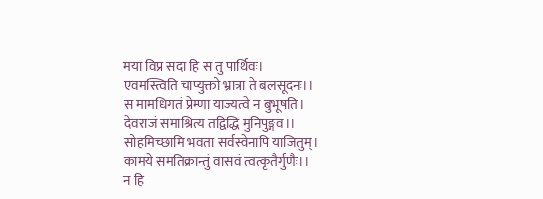मया विप्र सदा हि स तु पार्थिवः।
एवमस्त्विति चाप्युक्तो भ्रात्रा ते बलसूदनः।।
स मामधिगतं प्रेम्णा याज्यत्वे न बुभूषति।
देवराजं समाश्रित्य तद्विद्धि मुनिपुङ्गव।।
सोहमिच्छामि भवता सर्वस्वेनापि याजितुम्।
कामये समतिक्रान्तुं वासवं त्वत्कृतैर्गुणैः।।
न हि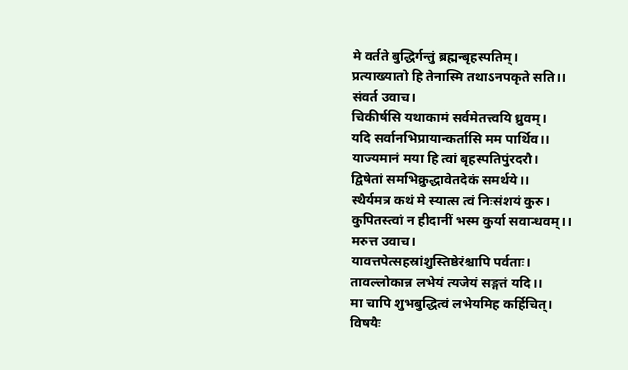मे वर्तते बुद्धिर्गन्तुं ब्रह्मन्बृहस्पतिम्।
प्रत्याख्यातो हि तेनास्मि तथाऽनपकृते सति।।
संवर्त उवाच।
चिकीर्षसि यथाकामं सर्वमेतत्त्वयि ध्रुवम्।
यदि सर्वानभिप्रायान्कर्तासि मम पार्थिव।।
याज्यमानं मया हि त्वां बृहस्पतिपुंरदरौ।
द्विषेतां समभिक्रुद्धावेतदेकं समर्थये।।
स्थैर्यमत्र कथं मे स्यात्स त्वं निःसंशयं कुरु।
कुपितस्त्वां न हीदानीं भस्म कुर्या सवान्धवम्।।
मरुत्त उवाच।
यावत्तपेत्सहस्रांशुस्तिष्ठेरंश्चापि पर्वताः।
तावल्लोकान्न लभेयं त्यजेयं सङ्गतं यदि।।
मा चापि शुभबुद्धित्वं लभेयमिह कर्हिचित्।
विषयैः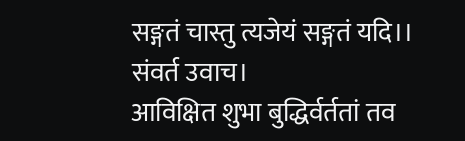सङ्गतं चास्तु त्यजेयं सङ्गतं यदि।।
संवर्त उवाच।
आविक्षित शुभा बुद्धिर्वर्ततां तव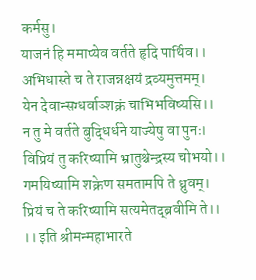कर्मसु।
याजनं हि ममाप्येव वर्तते हृदि पार्थिव।।
अभिधास्ते च ते राजन्नक्षयं द्रव्यमुत्तमम्।
येन देवान्सग्धर्वाञ्शक्रं चाभिभविष्यसि।।
न तु मे वर्तते बुद्धिर्धने याज्येषु वा पुनः।
विप्रियं तु करिष्यामि भ्रातुश्चेन्द्रस्य चोभयो।।
गमयिष्यामि शक्रेण समतामपि ते ध्रुवम्।
प्रियं च ते करिष्यामि सत्यमेतद्ब्रवीमि ते।।
।। इति श्रीमन्महाभारते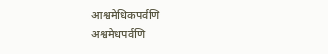आश्वमेधिकपर्वणि
अश्वमेधपर्वणि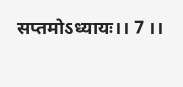सप्तमोऽध्यायः।। 7 ।।